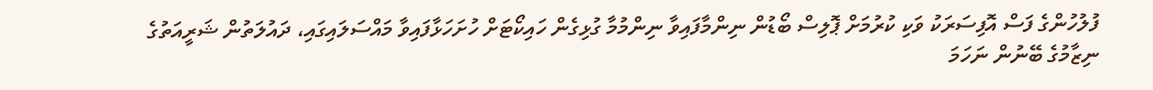ފުލުހުންގެ ފަސް އޮފިސަރަކު ވަކި ކުރުމަށް ޕޮލިސް ބޯޑުން ނިންމާފައިވާ ނިންމުމާ ގުޅިގެން ހައިކޯޓަށް ހުށަހަޅާފައިވާ މައްސަލައިގައި، ދައުލަތުން ޝަރީއަތުގެ ނިޒާމުގެ ބޭނުން ނަހަމަ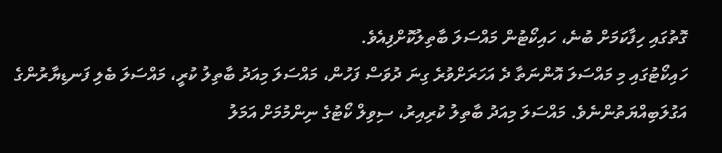ގޮތުގައި ހިފާކަމަށް ބުނެ، ހައިކޯޓުން މައްސަލަ ބާތިލުކޮށްފިއެވެ.
ހައިކޯޓުގައި މި މައްސަލަ އޮންނަތާ ދެ އަހަރަށްވުރެ ގިނަ ދުވަސް ފަހުން، މައްސަލަ މިއަދު ބާތިލު ކުރީ، މައްސަލަ ބެލި ފަނޑިޔާރުންގެ އަގުލަބިއްޔަތުންނެވެ. މައްސަލަ މިއަދު ބާތިލު ކުރިއިރު، ސިވިލް ކޯޓުގެ ނިންމުމަށް އަމަލު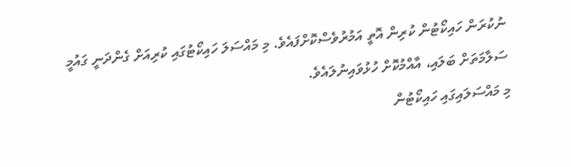ނުކުރަން ހައިކޯޓުން ކުރިން އޮތީ އަމުރުވެސްކޮށްފައެވެ. މި މައްސަލަ ހައިކޯޓުގައި ކުރިއަށް ގެންދަނީ ގައުމީ ސަލާމަތަށް ބަލައި، އާއްމުކޮށް ހުޅުވައިނުލައެވެ.
މި މައްސަލައިގައި ހައިކޯޓުން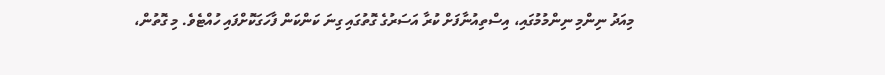މިއަދު ނިންމި ނިންމުމުގައި، އިސްތިއުނާފަށް ކުރާ އަސަރުގެ ގޮތުގައި ގިނަ ކަންކަން ފާހަގަކޮށްފައި ހުއްޓެވެ. މި ގޮތުން،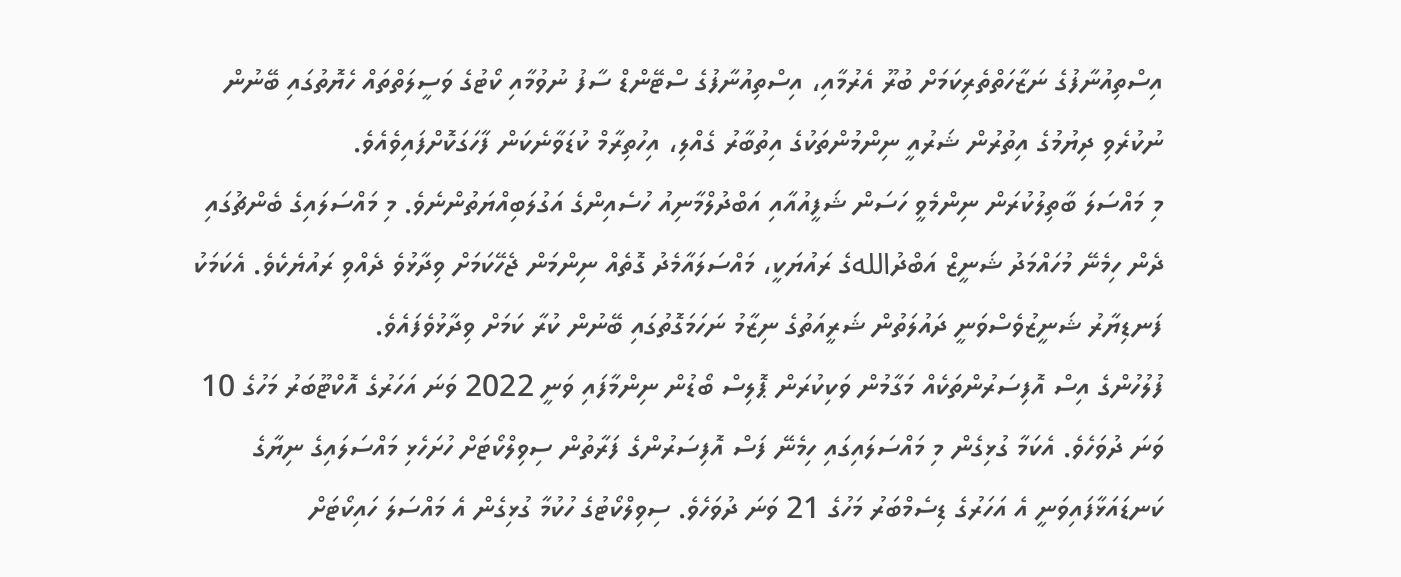އިސްތިއުނާފުގެ ނަޒާހަތްތެރިކަމަށް ބުރޫ އެރުމާއި، އިސްތިއުނާފުގެ ސްޓޭންޑް ސާފު ނުވުމާއި ކޯޓުގެ ވަސީލަތްތައް ހެޔޮތުގައި ބޭނުން ނުކުރެވި ދިޔުމުގެ އިތުރުން ޝަރުއީ ނިންމުންތަކުގެ އިތުބާރު ގެއްލި، އިހުތިރާމް ކުޑަވާނެކަން ފާހަގަކޮށްފައިވެއެވެ.
މި މައްސަލަ ބާތިލުކުރަން ނިންމެވީ ހަސަން ޝަފީއުއާއި އަބްދުލްމާނިއު ހުސެއިންގެ އަގުލަބިއްޔަތުންނެވެ. މި މައްސަލައިގެ ބެންޗުގައި ދެން ހިމެނޭ މުހައްމަދު ޝަނީޒް އަބްދުاللهގެ ރައުޔަކީ، މައްސަލައާމެދު ގޮތެއް ނިންމަން ޖެހޭކަމަށް ވިދާޅުވެ ދެއްވި ރައުޔެކެވެ. އެކަމަކު ފަނޑިޔާރު ޝަނީޒުވެސްވަނީ ދައުލަތުން ޝަރީއަތުގެ ނިޒާމު ނަހަމަގޮތުގައި ބޭނުން ކުރާ ކަމަށް ވިދާޅުވެފައެވެ.
ފުލުހުންގެ އިސް އޮފިސަރުންތަކެއް މަގާމުން ވަކިކުރަން ޕޮލިސް ބޯޑުން ނިންމާފައި ވަނީ 2022 ވަނަ އަހަރުގެ އޮކްޓޫބަރު މަހުގެ 10 ވަނަ ދުވަހެވެ. އެކަމާ ގުޅިގެން މި މައްސަލައިގައި ހިމެނޭ ފަސް އޮފިސަރުންގެ ފަރާތުން ސިވިލްކޯޓަށް ހުށަހެޅި މައްސަލައިގެ ނިޔާގެ ކަނޑައަޅާފައިވަނީ އެ އަހަރުގެ ޑިސެމްބަރު މަހުގެ 21 ވަނަ ދުވަހެވެ. ސިވިލްކޯޓުގެ ހުކުމާ ގުޅިގެން އެ މައްސަލަ ހައިކޯޓަށް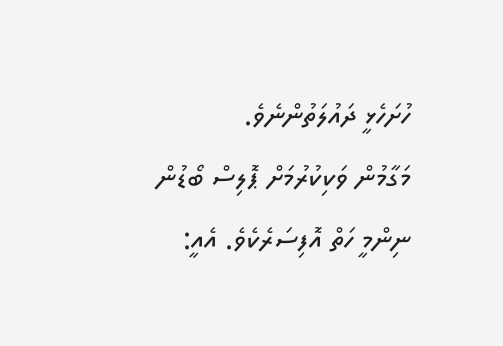ހުށަހެޅީ ދައުލަތުންނެވެ.
މަގާމުން ވަކިކުރުމަށް ޕޮލިސް ބޯޑުން ނިންމީ ހަތް އޮފިސަރެކެވެ. އެއީ: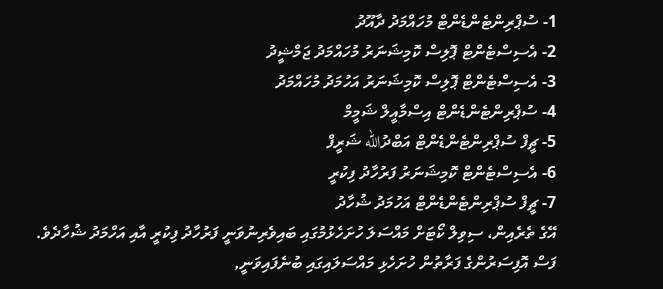1- ސުޕްރިންޓެންޑެންޓް މުހައްމަދު ދާއޫދު
2- އެސިސްޓެންޓް ޕޮލިސް ކޮމިޝަނަރު މުހައްމަދު ޖަމްޝީދު
3- އެސިސްޓެންޓް ޕޮލިސް ކޮމިޝަނަރު އަހުމަދު މުހައްމަދު
4- ސުޕްރިންޓެންޑެންޓް އިސްމާއީލް ޝަމީމް
5- ޗީފް ސުޕްރިންޓެންޑެންޓް އަބްދުالله ޝަރީފް
6- އެސިސްޓެންޓް ކޮމިޝަނަރު ފަރުހާދު ފިކުރީ
7- ޗީފް ސުޕްރިންޓެންޑެންޓް އަހުމަދު ޝުހާދު
އޭގެ ތެރެއިން، ސިވިލް ކޯޓަށް މައްސަލަ ހުށަހެޅުމުގައި ބައިވެރިނުވަނީ ފަރުހާދު ފިކުރީ އާއި އަހްމަދު ޝުހާދެވެ.
ފަސް އޮފިސަރުންގެ ފަރާތުން ހުށަހެޅި މައްސަލައިގައި ބުނެފައިވަނީ,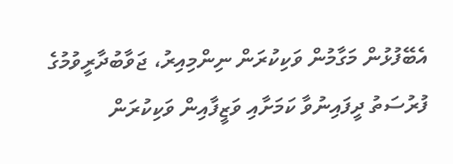އެބޭފުޅުން މަގާމުން ވަކިކުރަން ނިންމިއިރު، ޖަވާބުދާރީވުމުގެ ފުރުސަތު ދީފައިނުވާ ކަމަށާއި ވަޒީފާއިން ވަކިކުރަން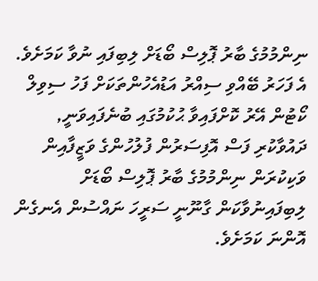ނިންމުމުގެ ބާރު ޕޮލިސް ބޯޑަށް ލިބިފައި ނުވާ ކަމަށެވެ. އެ ފަހަރު ބޭއްވި ސިއްރު އަޑުއެހުންތަކަށް ފަހު ސިވިލް ކޯޓުން އޭރު ކޮށްފައިވާ ޙުކުމުގައި ބުނެފައިވަނީ, ދައުވާކުރި ފަސް އޮފިސަރުން ފުލުހުންގެ ވަޒީފާއިން ވަކިކުރަން ނިންމުމުގެ ބާރު ޕޮލިސް ބޯޑަށް ލިބިފައިނުވާކަން ގާނޫނީ ސަރީހަ ނައްސުން އެނގެން އޮންނަ ކަމަށެވެ.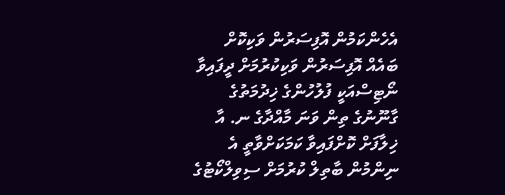އެހެންކަމުން އޮފިސަރުން ވަކިކޮށް ބައެއް އޮފިސަރުން ވަކިކުރުމަށް ދީފައިވާ ނޯޓިސްއަކީ ފުލުހުންގެ ޚިދުމަތުގެ ގާނޫނުގެ ތިން ވަނަ މާއްދާގެ ނ. އާ ޚިލާފަށް ކޮށްފައިވާ ކަމަކަށްވާތީ އެ ނިންމުން ބާތިލް ކުރުމަށް ސިވިލްކޯޓުގެ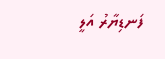ފަނޑިޔާރު އަލީ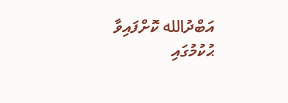އަބްދުالله ކޮށްފައިވާ ޙުކުމުގައި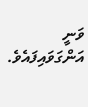ވަނީ އަންގަވައިފައެވެ.